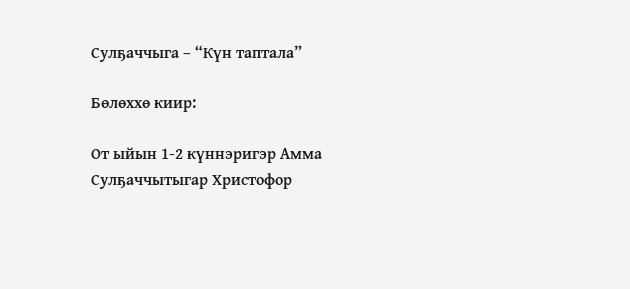Сулҕаччыга – “Күн таптала”

Бөлөххө киир:

От ыйын 1-2 күннэригэр Амма Сулҕаччытыгар Христофор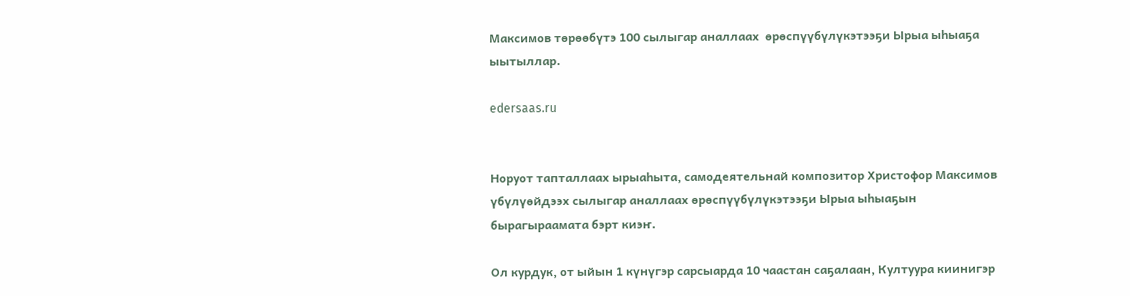Максимов төрөөбүтэ 100 сылыгар аналлаах  өрөспүүбүлүкэтээҕи Ырыа ыһыаҕа ыытыллар.

edersaas.ru


Норуот тапталлаах ырыаһыта, самодеятельнай композитор Христофор Максимов үбүлүөйдээх сылыгар аналлаах өрөспүүбүлүкэтээҕи Ырыа ыһыаҕын бырагыраамата бэрт киэҥ.

Ол курдук, от ыйын 1 күнүгэр сарсыарда 10 чаастан саҕалаан, Култуура киинигэр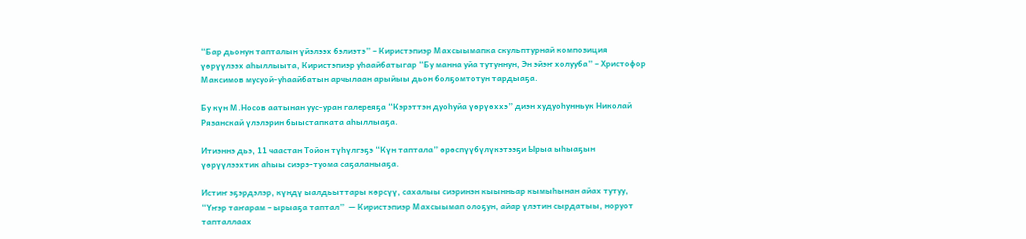“Бар дьонун тапталын үйэлээх бэлиэтэ” – Киристэпиэр Махсыымапка скульптурнай композиция үөрүүлээх аһыллыыта, Киристэпиэр уһаайбатыгар “Бу манна уйа тутуннун, Эн эйэҥ холууба” – Христофор Максимов мусуой-уһаайбатын арчылаан арыйыы дьон болҕомтотун тардыаҕа.

Бу күн М.Носов аатынан уус-уран галереяҕа “Кэрэттэн дуоһуйа үөрүөххэ” диэн худуоһунньук Николай Рязанскай үлэлэрин быыстапката аһыллыаҕа.

Итиэннэ дьэ, 11 чаастан Тойон түһүлгэҕэ “Күн таптала” өрөспүүбүлүкэтээҕи Ырыа ыһыаҕын үөрүүлээхтик аһыы сиэрэ-туома саҕаланыаҕа.

Истиҥ эҕэрдэлэр, күндү ыалдьыттары көрсүү, сахалыы сиэринэн кыынньар кымыһынан айах тутуу, “Үҥэр таҥарам – ырыаҕа таптал”  — Киристэпиэр Махсыымап олоҕун, айар үлэтин сырдатыы, норуот тапталлаах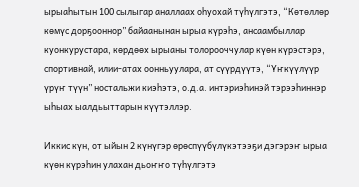ырыаһытын 100 сылыгар аналлаах оһуохай түһүлгэтэ, “Көтөллөр көмүс дорҕооннор” байаанынан ырыа күрэһэ, ансаамбыллар куонкурустара, көрдөөх ырыаны толорооччулар күөн күрэстэрэ, спортивнай, илии-атах оонньуулара, ат сүүрдүүтэ, “Үҥкүүлүүр үрүҥ түүн” ностальжи киэһэтэ, о.д.а. интэриэһинэй тэрээһиннэр ыһыах ыалдьыттарын күүтэллэр.

Иккис күн, от ыйын 2 күнүгэр өрөспүүбүлүкэтээҕи дэгэрэҥ ырыа күөн күрэһин улахан дьоҥҥо түһүлгэтэ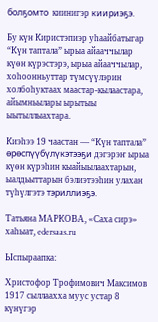болҕомто  киинигэр киириэҕэ.

Бу күн Киристэпиэр уһаайбатыгар “Күн таптала” ырыа айааччылар күөн күрэстэрэ, ырыа айааччылар, хоһоонньуттар түмсүүлэрин холбоһуктаах маастар-кылаастара, айымньылары ырытыы ыытыллыахтара.

Киэһээ 19 чаастан — “Күн таптала”  өрөспүүбүлүкэтээҕи дэгэрэҥ ырыа күөн күрэһин кыайыылаахтарын, ыалдьыттарын бэлиэтээһин улахан түһүлгэтэ тэриллиэҕэ.

Татьяна МАРКОВА, «Саха сирэ» хаһыат, edersaas.ru

Ыспыраапка:

Христофор Трофимович Максимов 1917 сыллаахха муус устар 8 күнүгэр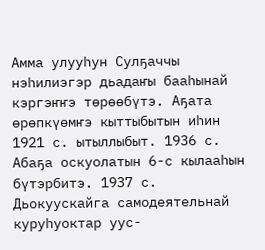Амма улууһун Сулҕаччы нэһилиэгэр дьадаҥы бааһынай кэргэҥҥэ төрөөбүтэ. Аҕата өрөпкүөмҥэ кыттыбытын иһин 1921 с. ытыллыбыт. 1936 с. Абаҕа оскуолатын 6-с кылааһын бүтэрбитэ. 1937 с. Дьокуускайга самодеятельнай куруһуоктар уус-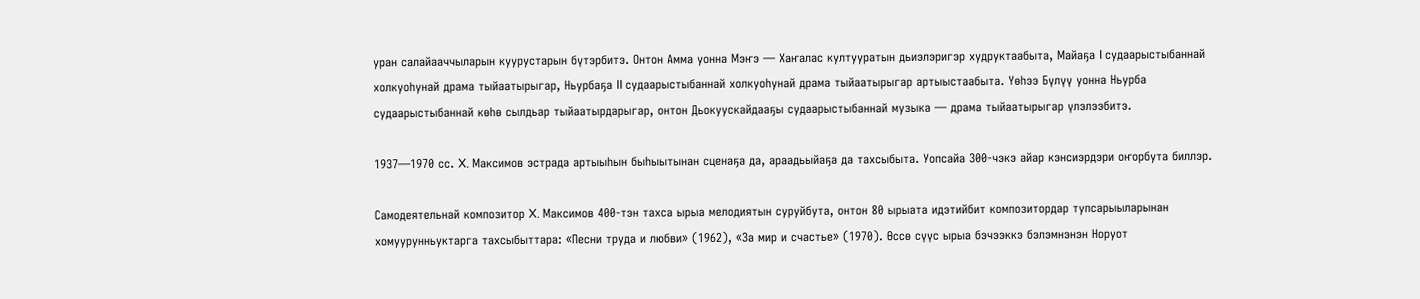уран салайааччыларын куурустарын бүтэрбитэ. Онтон Амма уонна Мэҥэ — Хаҥалас култууратын дьиэлэригэр худруктаабыта, Майаҕа I судаарыстыбаннай холкуоһунай драма тыйаатырыгар, Ньурбаҕа II судаарыстыбаннай холкуоһунай драма тыйаатырыгар артыыстаабыта. Үөһээ Бүлүү уонна Ньурба судаарыстыбаннай көһө сылдьар тыйаатырдарыгар, онтон Дьокуускайдааҕы судаарыстыбаннай музыка — драма тыйаатырыгар үлэлээбитэ.

1937—1970 сс. X. Максимов эстрада артыыһын быһыытынан сценаҕа да, араадьыйаҕа да тахсыбыта. Уопсайа 300-чэкэ айар кэнсиэрдэри оҥорбута биллэр.

Самодеятельнай композитор X. Максимов 400-тэн тахса ырыа мелодиятын суруйбута, онтон 80 ырыата идэтийбит композитордар тупсарыыларынан хомуурунньуктарга тахсыбыттара: «Песни труда и любви» (1962), «За мир и счастье» (1970). Өссө сүүс ырыа бэчээккэ бэлэмнэнэн Норуот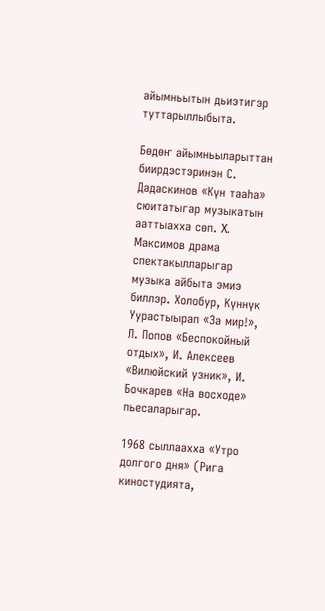айымньытын дьиэтигэр туттарыллыбыта.

Бөдөҥ айымньыларыттан биирдэстэринэн С. Дадаскинов «Күн тааһа» сюитатыгар музыкатын ааттыахха сөп. X. Максимов драма спектакылларыгар музыка айбыта эмиэ биллэр. Холобур, Күннүк Уурастыырап «За мир!», Л. Попов «Беспокойный отдых», И. Алексеев «Вилюйский узник», И. Бочкарев «На восходе» пьесаларыгар.

1968 сыллаахха «Утро долгого дня» (Рига киностудията,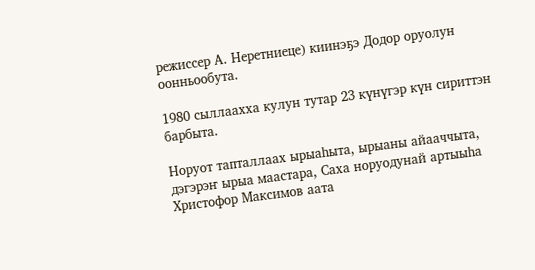режиссер А. Неретниеце) киинэҕэ Додор оруолун оонньообута.

1980 сыллаахха кулун тутар 23 күнүгэр күн сириттэн барбыта.

Норуот тапталлаах ырыаһыта, ырыаны айааччыта, дэгэрэҥ ырыа маастара, Саха норуодунай артыыһа Христофор Максимов аата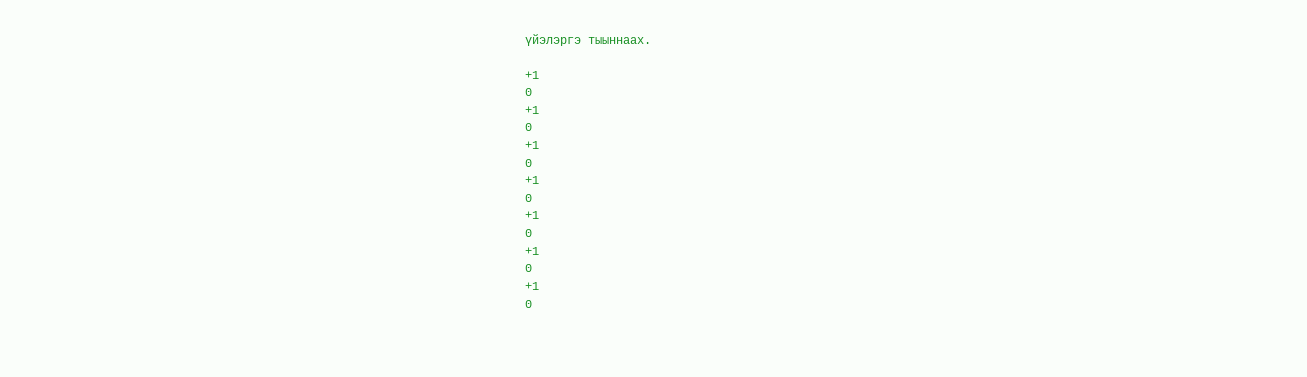үйэлэргэ тыыннаах.

+1
0
+1
0
+1
0
+1
0
+1
0
+1
0
+1
0